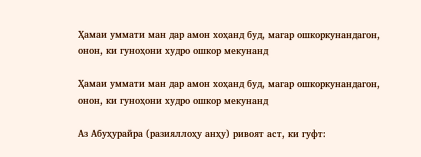Ҳамаи уммати ман дар амон хоҳанд буд, магар ошкоркунандагон, онон, ки гуноҳони худро ошкор мекунанд

Ҳамаи уммати ман дар амон хоҳанд буд, магар ошкоркунандагон, онон, ки гуноҳони худро ошкор мекунанд

Аз Абуҳурайра (разияллоҳу анҳу) ривоят аст, ки гуфт: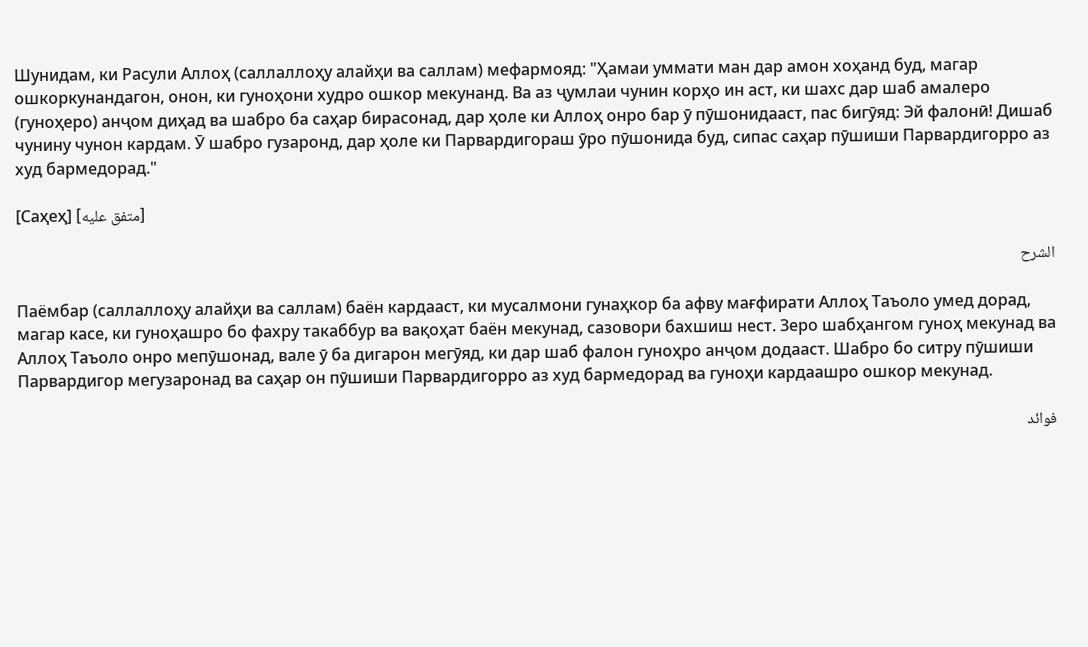Шунидам, ки Расули Аллоҳ (саллаллоҳу алайҳи ва саллам) мефармояд: "Ҳамаи уммати ман дар амон хоҳанд буд, магар ошкоркунандагон, онон, ки гуноҳони худро ошкор мекунанд. Ва аз ҷумлаи чунин корҳо ин аст, ки шахс дар шаб амалеро (гуноҳеро) анҷом диҳад ва шабро ба саҳар бирасонад, дар ҳоле ки Аллоҳ онро бар ӯ пӯшонидааст, пас бигӯяд: Эй фалонӣ! Дишаб чунину чунон кардам. Ӯ шабро гузаронд, дар ҳоле ки Парвардигораш ӯро пӯшонида буд, сипас саҳар пӯшиши Парвардигорро аз худ бармедорад."

[Саҳеҳ] [متفق عليه]

الشرح

Паёмбар (саллаллоҳу алайҳи ва саллам) баён кардааст, ки мусалмони гунаҳкор ба афву мағфирати Аллоҳ Таъоло умед дорад, магар касе, ки гуноҳашро бо фахру такаббур ва вақоҳат баён мекунад, сазовори бахшиш нест. Зеро шабҳангом гуноҳ мекунад ва Аллоҳ Таъоло онро мепӯшонад, вале ӯ ба дигарон мегӯяд, ки дар шаб фалон гуноҳро анҷом додааст. Шабро бо ситру пӯшиши Парвардигор мегузаронад ва саҳар он пӯшиши Парвардигорро аз худ бармедорад ва гуноҳи кардаашро ошкор мекунад.

فوائد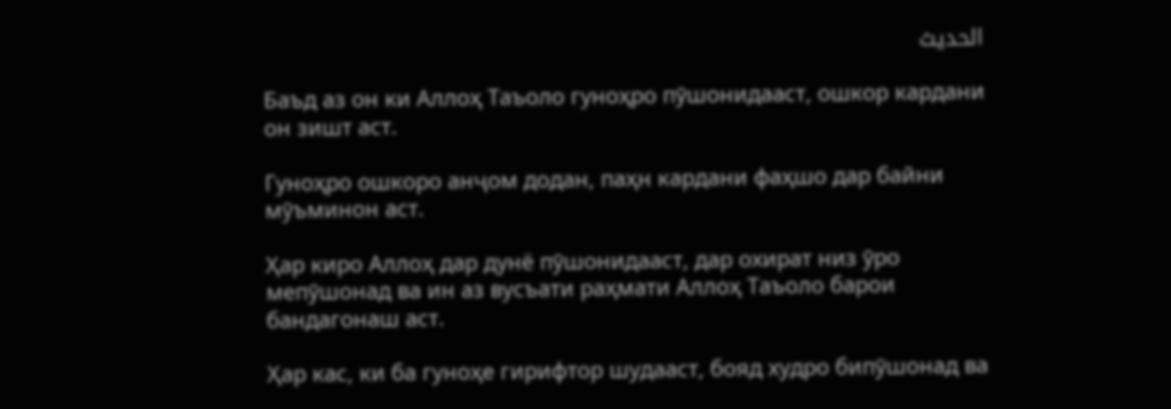الحديث

Баъд аз он ки Аллоҳ Таъоло гуноҳро пӯшонидааст, ошкор кардани он зишт аст.

Гуноҳро ошкоро анҷом додан, паҳн кардани фаҳшо дар байни мӯъминон аст.

Ҳар киро Аллоҳ дар дунё пӯшонидааст, дар охират низ ӯро мепӯшонад ва ин аз вусъати раҳмати Аллоҳ Таъоло барои бандагонаш аст.

Ҳар кас, ки ба гуноҳе гирифтор шудааст, бояд худро бипӯшонад ва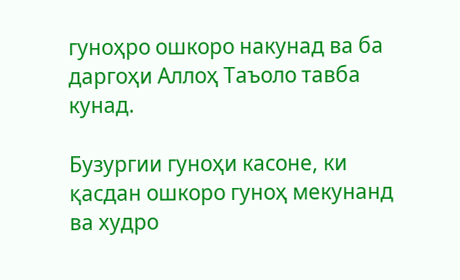гуноҳро ошкоро накунад ва ба даргоҳи Аллоҳ Таъоло тавба кунад.

Бузургии гуноҳи касоне, ки қасдан ошкоро гуноҳ мекунанд ва худро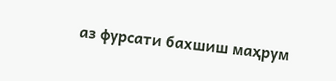аз фурсати бахшиш маҳрум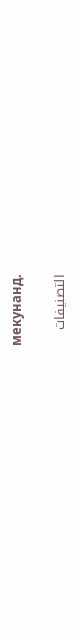мекунанд.

التصنيفات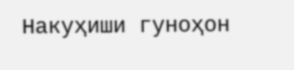Накуҳиши гуноҳон